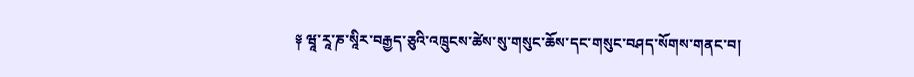༈ ཝཱ་རཱ་ཎ་སཱིར་བརྒྱད་ཅུའི་འཁྲུངས་ཚེས་སུ་གསུང་ཆོས་དང་གསུང་བཤད་སོགས་གནང་བ།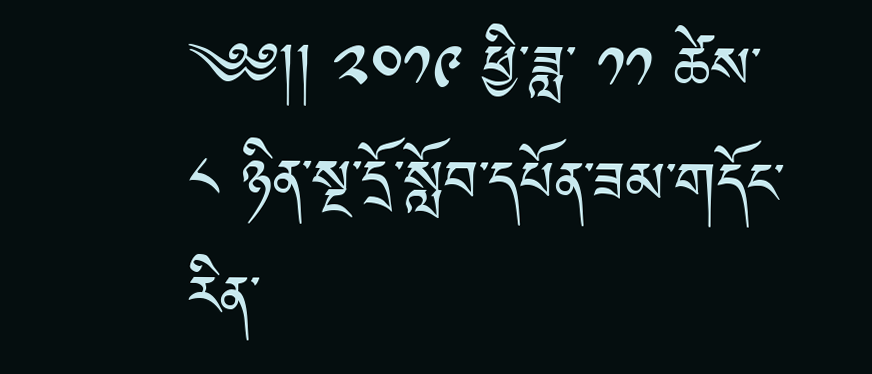༄༅།། ༢༠༡༩ ཕྱི་ཟླ་ ༡༡ ཚེས་ ༨ ཉིན་སྔ་དྲོ་སློབ་དཔོན་ཟམ་གདོང་རིན་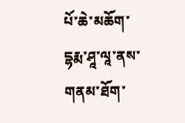པོ་ཆེ་མཆོག་དྷརྨ་ཤཱ་ལཱ་ནས་གནམ་ཐོག་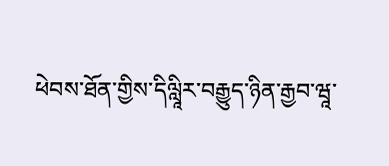ཕེབས་ཐོན་གྱིས་དིལླཱིར་བརྒྱུད་ཉིན་རྒྱབ་ཝཱ་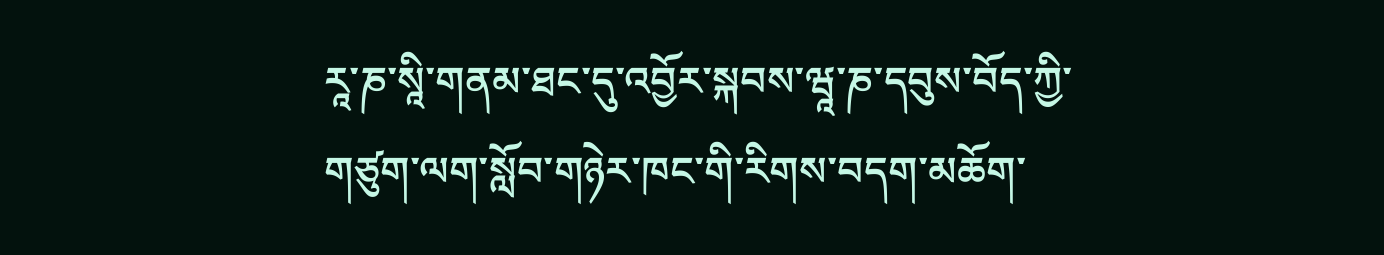རཱ་ཎ་སཱི་གནམ་ཐང་དུ་འབྱོར་སྐབས་ཝཱ་ཎ་དབུས་བོད་ཀྱི་གཙུག་ལག་སློབ་གཉེར་ཁང་གི་རིགས་བདག་མཆོག་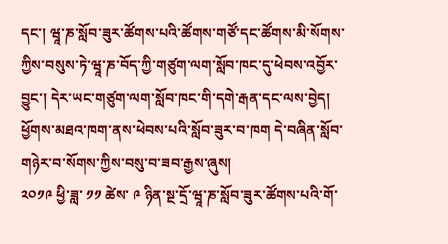དང་། ཝཱ་ཎ་སློབ་ཟུར་ཚོགས་པའི་ཚོགས་གཙོ་དང་ཚོགས་མི་སོགས་ཀྱིས་བསུས་ཏེ་ཝཱ་ཎ་བོད་ཀྱི་གཙུག་ལག་སློབ་ཁང་དུ་ཕེབས་འབྱོར་བྱུང་། དེར་ཡང་གཙུག་ལག་སློབ་ཁང་གི་དགེ་རྒན་དང་ལས་བྱེད། ཕྱོགས་མཐའ་ཁག་ནས་ཕེབས་པའི་སློབ་ཟུར་བ་ཁག དེ་བཞིན་སློབ་གཉེར་བ་སོགས་ཀྱིས་བསུ་བ་ཟབ་རྒྱས་ཞུས།
༢༠༡༩ ཕྱི་ཟླ་ ༡༡ ཚེས་ ༩ ཉིན་སྔ་དྲོ་ཝཱ་ཎ་སློབ་ཟུར་ཚོགས་པའི་གོ་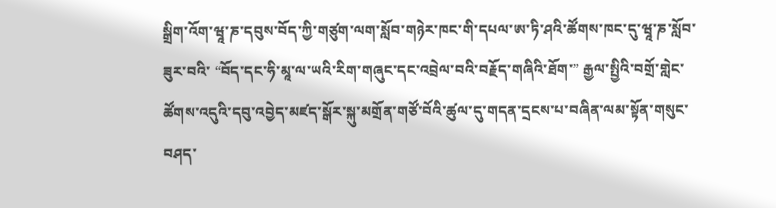སྒྲིག་འོག་ཝཱ་ཎ་དབུས་བོད་ཀྱི་གཙུག་ལག་སློབ་གཉེར་ཁང་གི་དཔལ་ཨ་ཏི་ཤའི་ཚོགས་ཁང་དུ་ཝཱ་ཎ་སློབ་ཟུར་བའི་ “བོད་དང་ཧི་མཱ་ལ་ཡའི་རིག་གཞུང་དང་འབྲེལ་བའི་བརྗོད་གཞིའི་ཐོག་” རྒྱལ་སྤྱིའི་བགྲོ་གླེང་ཚོགས་འདུའི་དབུ་འབྱེད་མཛད་སྒོར་སྐུ་མགྲོན་གཙོ་བོའི་ཚུལ་དུ་གདན་དྲངས་པ་བཞིན་ལམ་སྟོན་གསུང་བཤད་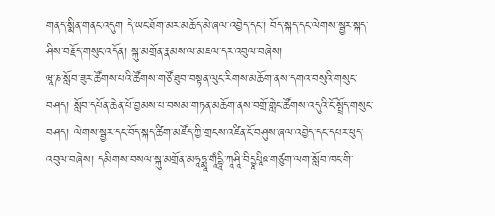གནད་སྨིན་གནང་འདུག དེ་ཡང་ཐོག་མར་མཆོད་མེ་ཞལ་འབྱེད་དང་། བོད་སྐད་དང་ལེགས་སྦྱར་སྐད་ཤིས་བརྗོད་གསུང་འདོན། སྐུ་མགྲོན་རྣམས་ལ་མཇལ་དར་འབུལ་བཞེས།
ཝཱ་ཎ་སློབ་ཟུར་ཚོགས་པའི་ཚོགས་གཙོ་ཐུབ་བསྟན་ལུང་རིགས་མཆོག་ནས་དགའ་བསུའི་གསུང་བཤད། སློབ་དཔོན་ཆེན་པོ་བྱམས་པ་བསམ་གཏན་མཆོག་ནས་བགྲོ་གླེང་ཚོགས་འདུའི་ངོ་སྤྲོད་གསུང་བཤད། ལེགས་སྦྱར་དང་བོད་སྐད་ཚིག་མཛོད་ཀྱི་གྲངས་འཛིན་ངོ་བཤུས་ཞལ་འབྱེད་དང་དཔར་ཕུད་འབུལ་བཞེས། དམིགས་བསལ་སྐུ་མགྲོན་མཧཱཏྨཱ་གཱཾདྷཱི་ཀཱཤཱི་བིདྱཱཔཱིཋ་གཙུག་ལག་སློབ་ཁང་གི་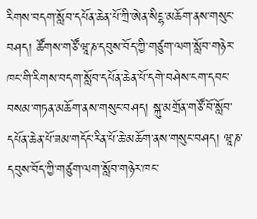རིགས་བདག་སློབ་དཔོན་ཆེན་པོ་ཀྲི་ཨེན་སིངྷ་མཆོག་ནས་གསུང་བཤད། ཚོགས་གཙོ་ཝཱ་ཎ་དབུས་བོད་ཀྱི་གཙུག་ལག་སློབ་གཉེར་ཁང་གི་རིགས་བདག་སློབ་དཔོན་ཆེན་པོ་དགེ་བཤེས་ངག་དབང་བསམ་གཏན་མཆོག་ནས་གསུང་བཤད། སྐུ་མགྲོན་གཙོ་བོ་སློབ་དཔོན་ཆེན་པོ་ཟམ་གདོང་རིན་པོ་ཆེ་མཆོག་ནས་གསུང་བཤད། ཝཱ་ཎ་དབུས་བོད་ཀྱི་གཙུག་ལག་སློབ་གཉེར་ཁང་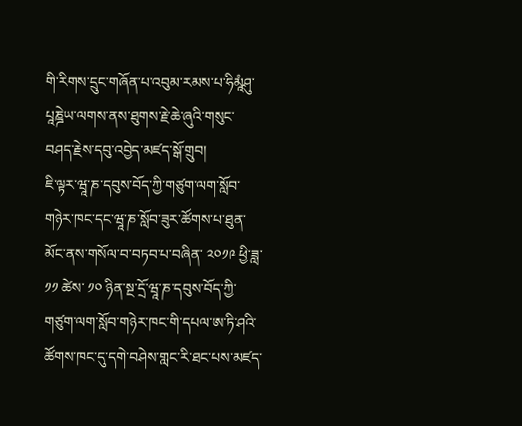གི་རིགས་དྲུང་གཞོན་པ་འབུམ་རམས་པ་ཧིམཱཾཤུ་པཱཎྜེཡ་ལགས་ནས་ཐུགས་རྗེ་ཆེ་ཞུའི་གསུང་བཤད་རྗེས་དབུ་འབྱེད་མཛད་སྒོ་གྲུབ།
ཇི་ལྟར་ཝཱ་ཎ་དབུས་བོད་ཀྱི་གཙུག་ལག་སློབ་གཉེར་ཁང་དང་ཝཱ་ཎ་སློབ་ཟུར་ཚོགས་པ་ཐུན་མོང་ནས་གསོལ་བ་བཏབ་པ་བཞིན་ ༢༠༡༩ ཕྱི་ཟླ་ ༡༡ ཚེས་ ༡༠ ཉིན་སྔ་དྲོ་ཝཱ་ཎ་དབུས་བོད་ཀྱི་གཙུག་ལག་སློབ་གཉེར་ཁང་གི་དཔལ་ཨ་ཏི་ཤའི་ཚོགས་ཁང་དུ་དགེ་བཤེས་གླང་རི་ཐང་པས་མཛད་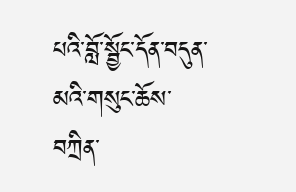པའི་བློ་སྦྱོང་དོན་བདུན་མའི་གསུང་ཆོས་བཀྲིན་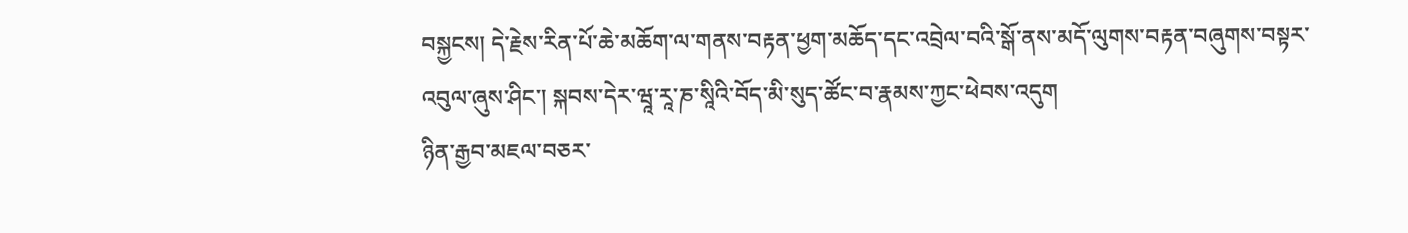བསྐྱངས། དེ་རྗེས་རིན་པོ་ཆེ་མཆོག་ལ་གནས་བརྟན་ཕྱག་མཆོད་དང་འབྲེལ་བའི་སྒོ་ནས་མདོ་ལུགས་བརྟན་བཞུགས་བསྟར་འབུལ་ཞུས་ཤིང་། སྐབས་དེར་ཝཱ་རཱ་ཎ་སཱིའི་བོད་མི་སུད་ཚོང་བ་རྣམས་ཀྱང་ཕེབས་འདུག
ཉིན་རྒྱབ་མཇལ་བཅར་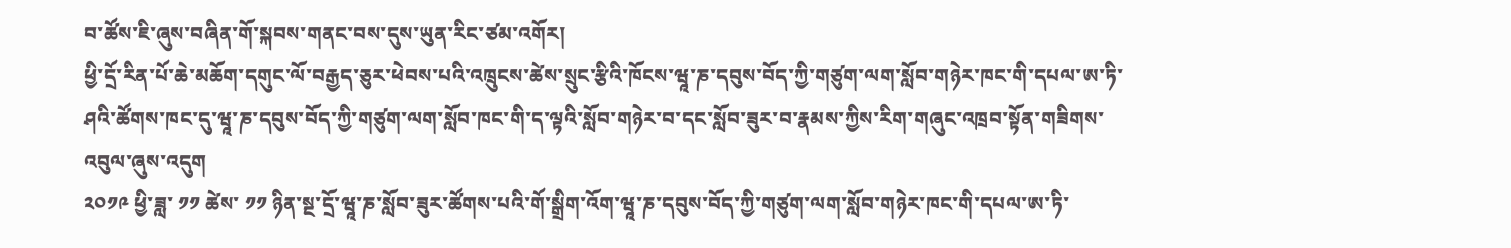བ་ཚོས་ཇི་ཞུས་བཞིན་གོ་སྐབས་གནང་བས་དུས་ཡུན་རིང་ཙམ་འགོར།
ཕྱི་དྲོ་རིན་པོ་ཆེ་མཆོག་དགུང་ལོ་བརྒྱད་ཅུར་ཕེབས་པའི་འཁྲུངས་ཚེས་སྲུང་རྩིའི་ཁོངས་ཝཱ་ཎ་དབུས་བོད་ཀྱི་གཙུག་ལག་སློབ་གཉེར་ཁང་གི་དཔལ་ཨ་ཏི་ཤའི་ཚོགས་ཁང་དུ་ཝཱ་ཎ་དབུས་བོད་ཀྱི་གཙུག་ལག་སློབ་ཁང་གི་ད་ལྟའི་སློབ་གཉེར་བ་དང་སློབ་ཟུར་བ་རྣམས་ཀྱིས་རིག་གཞུང་འཁྲབ་སྟོན་གཟིགས་འབུལ་ཞུས་འདུག
༢༠༡༩ ཕྱི་ཟླ་ ༡༡ ཚེས་ ༡༡ ཉིན་སྔ་དྲོ་ཝཱ་ཎ་སློབ་ཟུར་ཚོགས་པའི་གོ་སྒྲིག་འོག་ཝཱ་ཎ་དབུས་བོད་ཀྱི་གཙུག་ལག་སློབ་གཉེར་ཁང་གི་དཔལ་ཨ་ཏི་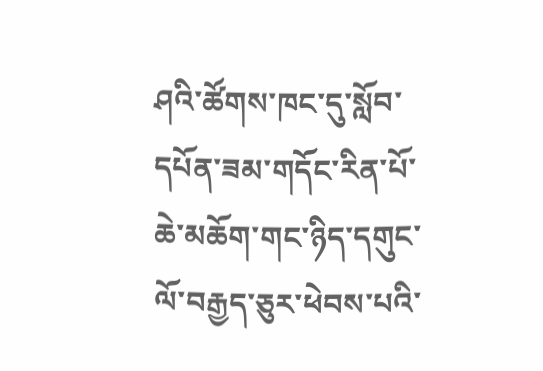ཤའི་ཚོགས་ཁང་དུ་སློབ་དཔོན་ཟམ་གདོང་རིན་པོ་ཆེ་མཆོག་གང་ཉིད་དགུང་ལོ་བརྒྱད་ཅུར་ཕེབས་པའི་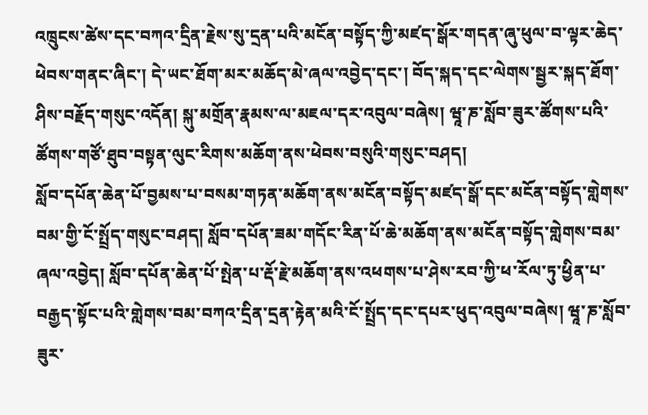འཁྲུངས་ཚེས་དང་བཀའ་དྲིན་རྗེས་སུ་དྲན་པའི་མངོན་བསྟོད་ཀྱི་མཛད་སྒོར་གདན་ཞུ་ཕུལ་བ་ལྟར་ཆེད་ཕེབས་གནང་ཞིང་། དེ་ཡང་ཐོག་མར་མཆོད་མེ་ཞལ་འབྱེད་དང་། བོད་སྐད་དང་ལེགས་སྦྱར་སྐད་ཐོག་ཤིས་བརྗོད་གསུང་འདོན། སྐུ་མགྲོན་རྣམས་ལ་མཇལ་དར་འབུལ་བཞེས། ཝཱ་ཎ་སློབ་ཟུར་ཚོགས་པའི་ཚོགས་གཙོ་ཐུབ་བསྟན་ལུང་རིགས་མཆོག་ནས་ཕེབས་བསུའི་གསུང་བཤད།
སློབ་དཔོན་ཆེན་པོ་བྱམས་པ་བསམ་གཏན་མཆོག་ནས་མངོན་བསྟོད་མཛད་སྒོ་དང་མངོན་བསྟོད་གླེགས་བམ་གྱི་ངོ་སྤྲོད་གསུང་བཤད། སློབ་དཔོན་ཟམ་གདོང་རིན་པོ་ཆེ་མཆོག་ནས་མངོན་བསྟོད་གླེགས་བམ་ཞལ་འབྱེད། སློབ་དཔོན་ཆེན་པོ་སྤེན་པ་རྡོ་རྗེ་མཆོག་ནས་འཕགས་པ་ཤེས་རབ་ཀྱི་ཕ་རོལ་ཏུ་ཕྱིན་པ་བརྒྱད་སྟོང་པའི་གླེགས་བམ་བཀའ་དྲིན་དྲན་རྟེན་མའི་ངོ་སྤྲོད་དང་དཔར་ཕུད་འབུལ་བཞེས། ཝཱ་ཎ་སློབ་ཟུར་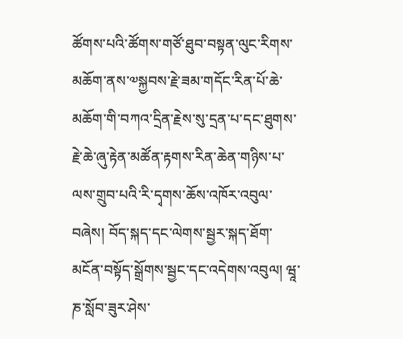ཚོགས་པའི་ཚོགས་གཙོ་ཐུབ་བསྟན་ལུང་རིགས་མཆོག་ནས་༧སྐྱབས་རྗེ་ཟམ་གདོང་རིན་པོ་ཆེ་མཆོག་གི་བཀའ་དྲིན་རྗེས་སུ་དྲན་པ་དང་ཐུགས་རྗེ་ཆེ་ཞུ་རྟེན་མཚོན་རྟགས་རིན་ཆེན་གཉིས་པ་ལས་གྲུབ་པའི་རི་དྭགས་ཆོས་འཁོར་འབུལ་བཞེས། བོད་སྐད་དང་ལེགས་སྦྱར་སྐད་ཐོག་མངོན་བསྟོད་སྒྲོགས་སྦྱང་དང་འདེགས་འབུལ། ཝཱ་ཎ་སློབ་ཟུར་ཤེས་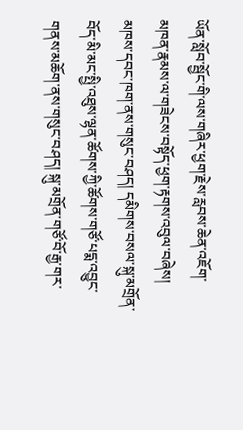ཡོན་སློབ་སྦྱོང་གི་ལས་གཞིར་ཕྱག་རྗེས་རླབས་ཆེན་འཇོག་མཁན་རྣམས་ལ་གཟེངས་བསྟོད་ཕྱག་རྟགས་འབུལ་བཞེས།
མཁས་དབང་ཁག་ནས་གསུང་བཤད། དམིགས་བསལ་སྐུ་མགྲོན་བོད་མི་མང་སྤྱི་འཐུས་ལྷན་ཚོགས་ཀྱི་ཚོགས་གཙོ་པདྨ་འབྱུང་གནས་མཆོག་ནས་གསུང་བཤད། སྐུ་མགྲོན་གཙོ་བོ་རྒྱ་གར་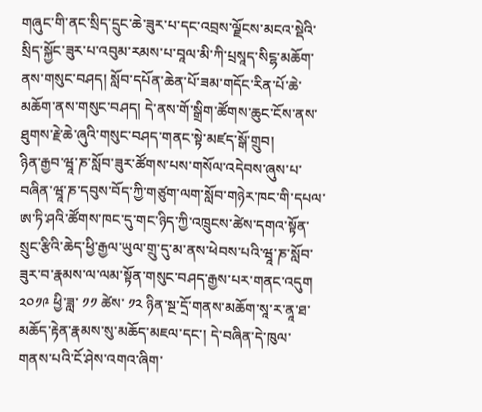གཞུང་གི་ནང་སྲིད་དྲུང་ཆེ་ཟུར་པ་དང་འབྲས་ལྗོངས་མངའ་སྡེའི་སྲིད་སྐྱོང་ཟུར་པ་འབུམ་རམས་པ་བཱལ་མི་ཀི་པྲསཱད་སིངྷ་མཆོག་ནས་གསུང་བཤད། སློབ་དཔོན་ཆེན་པོ་ཟམ་གདོང་རིན་པོ་ཆེ་མཆོག་ནས་གསུང་བཤད། དེ་ནས་གོ་སྒྲིག་ཚོགས་ཆུང་ངོས་ནས་ཐུགས་རྗེ་ཆེ་ཞུའི་གསུང་བཤད་གནང་སྟེ་མཛད་སྒོ་གྲུབ།
ཉིན་རྒྱབ་ཝཱ་ཎ་སློབ་ཟུར་ཚོགས་པས་གསོལ་འདེབས་ཞུས་པ་བཞིན་ཝཱ་ཎ་དབུས་བོད་ཀྱི་གཙུག་ལག་སློབ་གཉེར་ཁང་གི་དཔལ་ཨ་ཏི་ཤའི་ཚོགས་ཁང་དུ་གང་ཉིད་ཀྱི་འཁྲུངས་ཚེས་དགའ་སྟོན་སྲུང་རྩིའི་ཆེད་ཕྱི་རྒྱལ་ཡུལ་གྲུ་དུ་མ་ནས་ཕེབས་པའི་ཝཱ་ཎ་སློབ་ཟུར་བ་རྣམས་ལ་ལམ་སྟོན་གསུང་བཤད་རྒྱས་པར་གནང་འདུག
༢༠༡༩ ཕྱི་ཟླ་ ༡༡ ཚེས་ ༡༢ ཉིན་སྔ་དྲོ་གནས་མཆོག་སཱ་ར་ནཱ་ཐ་མཆོད་རྟེན་རྣམས་སུ་མཆོད་མཇལ་དང་། དེ་བཞིན་དེ་ཁུལ་གནས་པའི་ངོ་ཤེས་འགའ་ཞིག་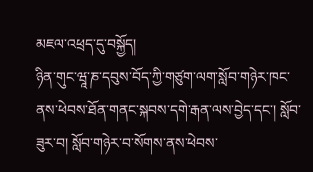མཇལ་འཕྲད་དུ་བསྐྱོད།
ཉིན་གུང་ཝཱ་ཎ་དབུས་བོད་ཀྱི་གཙུག་ལག་སློབ་གཉེར་ཁང་ནས་ཕེབས་ཐོན་གནང་སྐབས་དགེ་རྒན་ལས་བྱེད་དང་། སློབ་ཟུར་བ། སློབ་གཉེར་བ་སོགས་ནས་ཕེབས་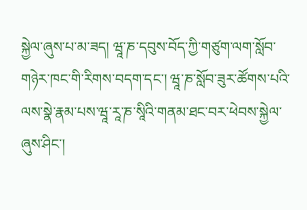སྐྱེལ་ཞུས་པ་མ་ཟད། ཝཱ་ཎ་དབུས་བོད་ཀྱི་གཙུག་ལག་སློབ་གཉེར་ཁང་གི་རིགས་བདག་དང་། ཝཱ་ཎ་སློབ་ཟུར་ཚོགས་པའི་ལས་སྣེ་རྣམ་པས་ཝཱ་རཱ་ཎ་སཱིའི་གནམ་ཐང་བར་ཕེབས་སྐྱེལ་ཞུས་ཤིང་།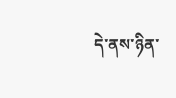དེ་ནས་ཉིན་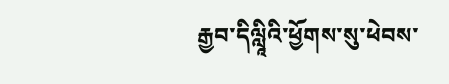རྒྱབ་དིལླཱིའི་ཕྱོགས་སུ་ཕེབས་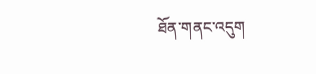ཐོན་གནང་འདུག